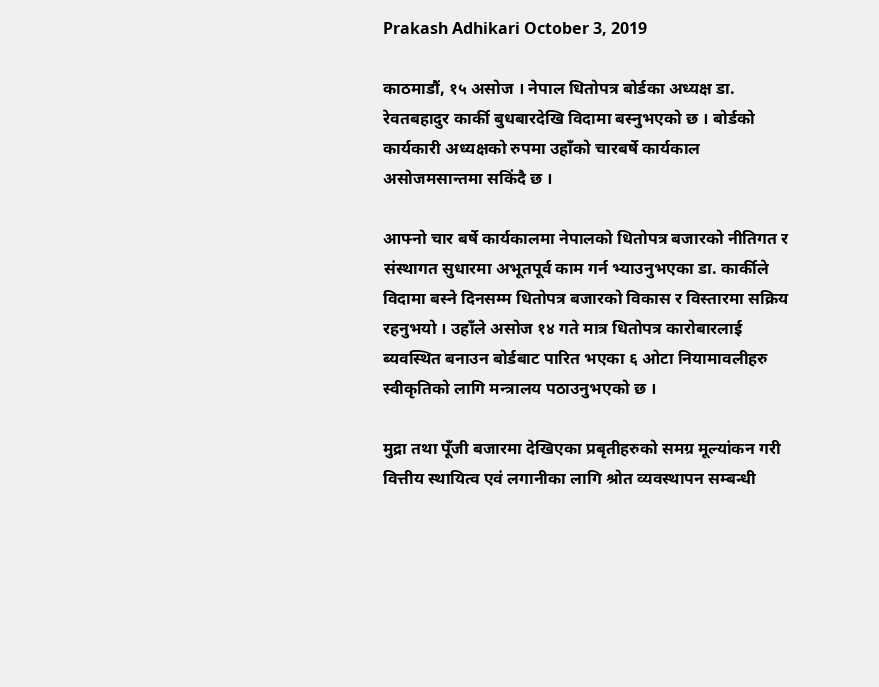Prakash Adhikari October 3, 2019

काठमाडौं, १५ असोज । नेपाल धितोपत्र बोर्डका अध्यक्ष डा. रेवतबहादुर कार्की बुधबारदेखि विदामा बस्नुभएको छ । बोर्डको कार्यकारी अध्यक्षको रुपमा उहाँको चारबर्षे कार्यकाल असोजमसान्तमा सकिंदै छ ।

आफ्नो चार बर्षे कार्यकालमा नेपालको धितोपत्र बजारको नीतिगत र संस्थागत सुधारमा अभूतपूर्व काम गर्न भ्याउनुभएका डा. कार्कीले विदामा बस्ने दिनसम्म धितोपत्र बजारको विकास र विस्तारमा सक्रिय रहनुभयो । उहाँले असोज १४ गते मात्र धितोपत्र कारोबारलाई ब्यवस्थित बनाउन बोर्डबाट पारित भएका ६ ओटा नियामावलीहरु स्वीकृतिको लागि मन्त्रालय पठाउनुभएको छ ।

मुद्रा तथा पूँजी बजारमा देखिएका प्रबृतीहरुको समग्र मूल्यांकन गरी वित्तीय स्थायित्व एवं लगानीका लागि श्रोत व्यवस्थापन सम्बन्धी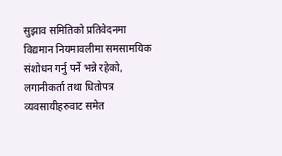सुझाव समितिको प्रतिवेदनमा विद्यमान नियमावलीमा समसामयिक संशोधन गर्नु पर्ने भन्ने रहेको, लगानीकर्ता तथा धितोपत्र व्यवसायीहरुवाट समेत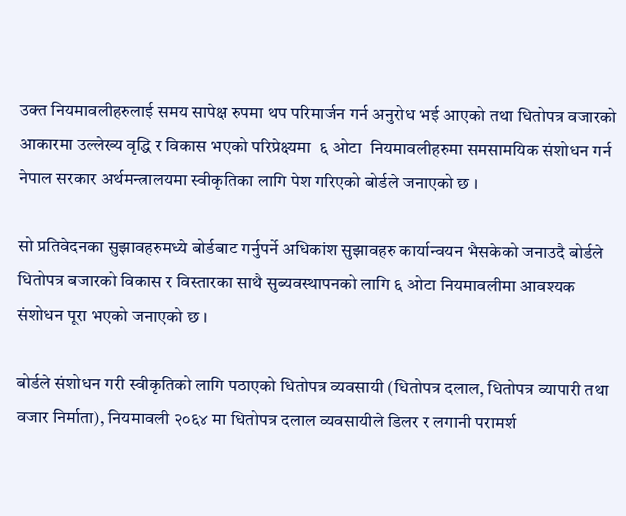उक्त नियमावलीहरुलाई समय सापेक्ष रुपमा थप परिमार्जन गर्न अनुरोध भई आएको तथा धितोपत्र वजारको आकारमा उल्लेख्य वृद्धि र विकास भएको परिप्रेक्ष्यमा  ६ ओटा  नियमावलीहरुमा समसामयिक संशोधन गर्न नेपाल सरकार अर्थमन्त्रालयमा स्वीकृतिका लागि पेश गरिएको बोर्डले जनाएको छ ।

सो प्रतिवेदनका सुझावहरुमध्ये बोर्डबाट गर्नुपर्ने अधिकांश सुझावहरु कार्यान्वयन भैसकेको जनाउदै बोर्डले धितोपत्र बजारको विकास र विस्तारका साथै सुब्यवस्थापनको लागि ६ ओटा नियमावलीमा आवश्यक संशोधन पूरा भएको जनाएको छ ।

बोर्डले संशोधन गरी स्वीकृतिको लागि पठाएको धितोपत्र व्यवसायी (धितोपत्र दलाल, धितोपत्र व्यापारी तथा वजार निर्माता), नियमावली २०६४ मा धितोपत्र दलाल व्यवसायीले डिलर र लगानी परामर्श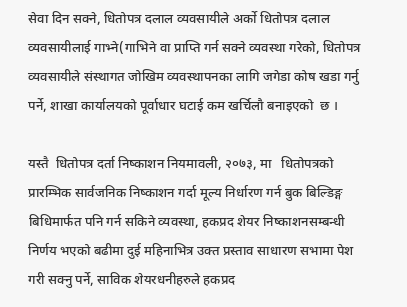सेवा दिन सक्ने, धितोपत्र दलाल व्यवसायीले अर्को धितोपत्र दलाल व्यवसायीलाई गाभ्ने(गाभिने वा प्राप्ति गर्न सक्ने व्यवस्था गरेको, धितोपत्र व्यवसायीले संस्थागत जोखिम व्यवस्थापनका लागि जगेडा कोष खडा गर्नु पर्ने, शाखा कार्यालयको पूर्वाधार घटाई कम खर्चिलौ बनाइएको  छ ।

यस्तै  धितोपत्र दर्ता निष्काशन नियमावली, २०७३, मा   धितोपत्रको प्रारम्भिक सार्वजनिक निष्काशन गर्दा मूल्य निर्धारण गर्न बुक बिल्डिङ्ग बिधिमार्फत पनि गर्न सकिने व्यवस्था, हकप्रद शेयर निष्काशनसम्बन्धी निर्णय भएको बढीमा दुई महिनाभित्र उक्त प्रस्ताव साधारण सभामा पेश गरी सक्नु पर्ने, साविक शेयरधनीहरुले हकप्रद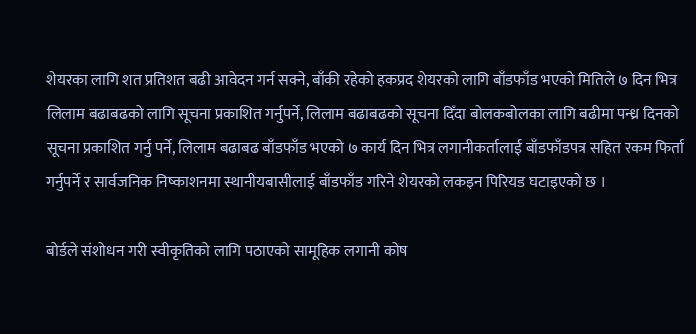शेयरका लागि शत प्रतिशत बढी आवेदन गर्न सक्ने, बाँकी रहेको हकप्रद शेयरको लागि बाँडफाँड भएको मितिले ७ दिन भित्र लिलाम बढाबढको लागि सूचना प्रकाशित गर्नुपर्ने, लिलाम बढाबढको सूचना दिँदा बोलकबोलका लागि बढीमा पन्ध्र दिनको सूचना प्रकाशित गर्नु पर्ने, लिलाम बढाबढ बाँडफाँड भएको ७ कार्य दिन भित्र लगानीकर्तालाई बाँडफाँडपत्र सहित रकम फिर्ता गर्नुपर्ने र सार्वजनिक निष्काशनमा स्थानीयबासीलाई बाँडफाँड गरिने शेयरको लकइन पिरियड घटाइएको छ ।

बोर्डले संशोधन गरी स्वीकृतिको लागि पठाएको सामूहिक लगानी कोष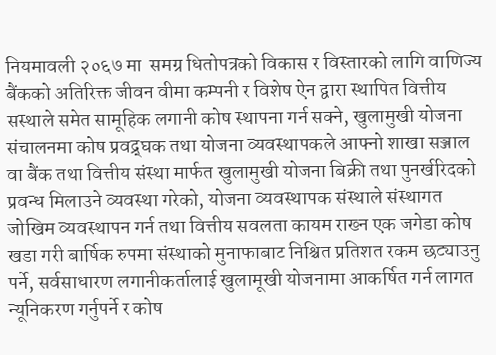नियमावली २०६७ मा  समग्र धितोपत्रको विकास र विस्तारको लागि वाणिज्य बैंकको अतिरिक्त जीवन वीमा कम्पनी र विशेष ऐन द्वारा स्थापित वित्तीय सस्थाले समेत सामूहिक लगानी कोष स्थापना गर्न सक्ने, खुलामुखी योजना संचालनमा कोष प्रवद्र्घक तथा योजना व्यवस्थापकले आफ्नो शाखा सञ्जाल वा बैंक तथा वित्तीय संस्था मार्फत खुलामुखी योजना बिक्री तथा पुनर्खरिदको प्रवन्ध मिलाउने व्यवस्था गरेको, योजना व्यवस्थापक संस्थाले संस्थागत जोखिम व्यवस्थापन गर्न तथा वित्तीय सवलता कायम राख्न एक जगेडा कोष खडा गरी बार्षिक रुपमा संस्थाको मुनाफाबाट निश्चित प्रतिशत रकम छट्याउनु पर्ने, सर्वसाधारण लगानीकर्तालाई खुलामूखी योजनामा आकर्षित गर्न लागत न्यूनिकरण गर्नुपर्ने र कोष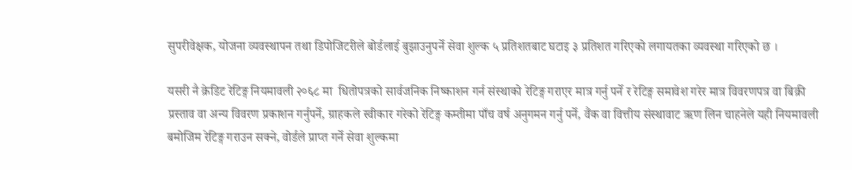सुपरीवेक्षक, योजना व्यवस्थापन तथा डिपोजिटरीले बोर्डलाई बुझाउनुपर्ने सेवा शुल्क ५ प्रतिशतबाट घटाइ ३ प्रतिशत गरिएको लगायतका व्यवस्था गरिएको छ ।

यसरी नै क्रेडिट रेटिङ्ग नियमावली २०६८ मा  धितोपत्रको सार्वजनिक निष्काशन गर्न संस्थाको रेटिङ्ग गराएर मात्र गर्नु पर्ने र रेटिङ्ग समावेश गरेर मात्र विवरणपत्र वा बिक्री प्रस्ताव वा अन्य विवरण प्रकाशन गर्नुपर्ने, ग्राहकले स्वीकार गरेको रेटिङ्ग कम्तीमा पाँच वर्ष अनुगमन गर्नु पर्ने, वैंक वा वित्तीय संस्थावाट ऋण लिन चाहनेले यही नियमावली बमोजिम रेटिङ्ग गराउन सक्ने, वोर्डले प्राप्त गर्ने सेवा शुल्कमा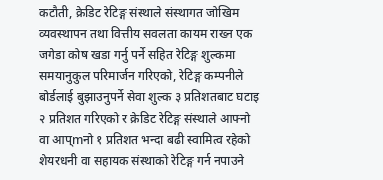कटौती, क्रेडिट रेटिङ्ग संस्थाले संस्थागत जोखिम व्यवस्थापन तथा वित्तीय सवलता कायम राख्न एक जगेडा कोष खडा गर्नु पर्ने सहित रेटिङ्ग शुल्कमा समयानुकुल परिमार्जन गरिएको, रेटिङ्ग कम्पनीले बोर्डलाई बुझाउनुपर्ने सेवा शुल्क ३ प्रतिशतबाट घटाइ २ प्रतिशत गरिएको र क्रेडिट रेटिङ्ग संस्थाले आफ्नो वा आप्mनो १ प्रतिशत भन्दा बढी स्वामित्व रहेको शेयरधनी वा सहायक संस्थाको रेटिङ्ग गर्न नपाउने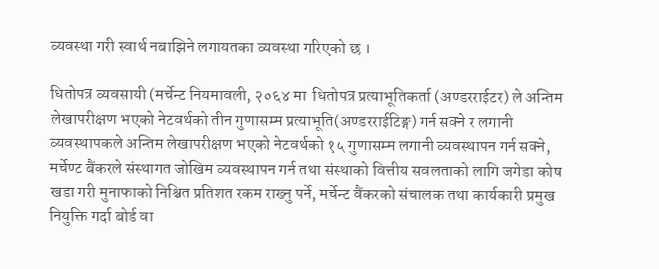व्यवस्था गरी स्वार्थ नबाझिने लगायतका व्यवस्था गरिएको छ ।

धितोपत्र व्यवसायी (मर्चेन्ट नियमावली, २०६४ मा  धितोपत्र प्रत्याभूतिकर्ता (अण्डरराईटर) ले अन्तिम लेखापरीक्षण भएको नेटवर्थको तीन गुणासम्म प्रत्याभूति(अण्डरराईटिङ्ग) गर्न सक्ने र लगानी व्यवस्थापकले अन्तिम लेखापरीक्षण भएको नेटवर्थको १५ गुणासम्म लगानी व्यवस्थापन गर्न सक्ने, मर्चेण्ट बैंकरले संस्थागत जोखिम व्यवस्थापन गर्न तथा संस्थाको वित्तीय सवलताको लागि जगेडा कोष खडा गरी मुनाफाको निश्चित प्रतिशत रकम राख्नु पर्ने, मर्चेन्ट वैंकरको संचालक तथा कार्यकारी प्रमुख नियुक्ति गर्दा बोर्ड वा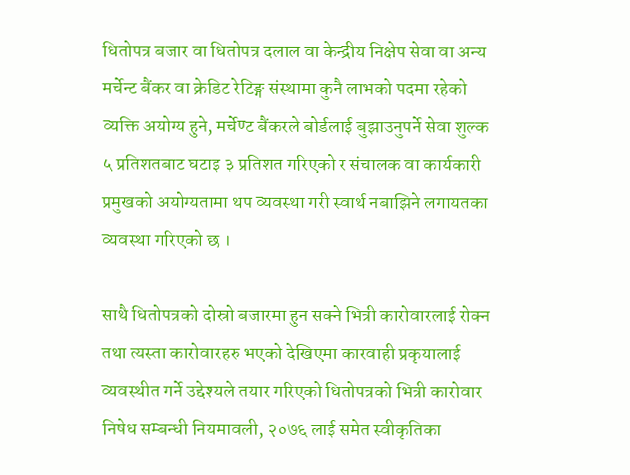धितोपत्र बजार वा धितोपत्र दलाल वा केन्द्रीय निक्षेप सेवा वा अन्य मर्चेन्ट बैंकर वा क्रेडिट रेटिङ्ग संस्थामा कुनै लाभको पदमा रहेको व्यक्ति अयोग्य हुने, मर्चेण्ट बैंकरले बोर्डलाई बुझाउनुपर्ने सेवा शुल्क ५ प्रतिशतबाट घटाइ ३ प्रतिशत गरिएको र संचालक वा कार्यकारी प्रमुखको अयोग्यतामा थप व्यवस्था गरी स्वार्थ नबाझिने लगायतका व्यवस्था गरिएको छ ।

साथै धितोपत्रको दोस्रो बजारमा हुन सक्ने भित्री कारोवारलाई रोक्न तथा त्यस्ता कारोवारहरु भएको देखिएमा कारवाही प्रकृयालाई व्यवस्थीत गर्ने उद्देश्यले तयार गरिएको धितोपत्रको भित्री कारोवार निषेध सम्बन्धी नियमावली, २०७६ लाई समेत स्वीकृतिका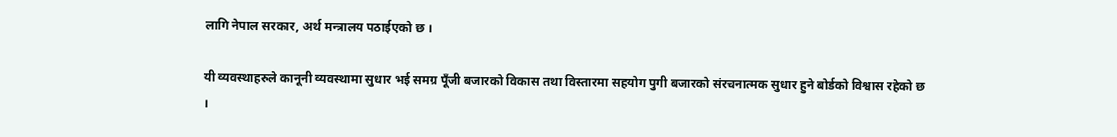लागि नेपाल सरकार, अर्थ मन्त्रालय पठाईएको छ ।

यी व्यवस्थाहरुले कानूनी व्यवस्थामा सुधार भई समग्र पूँजी बजारको विकास तथा विस्तारमा सहयोग पुगी बजारको संरचनात्मक सुधार हुने बोर्डको विश्वास रहेको छ ।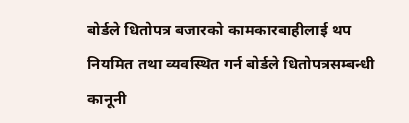बोर्डले धितोपत्र बजारको कामकारबाहीलाई थप नियमित तथा व्यवस्थित गर्न बोर्डले धितोपत्रसम्बन्धी कानूनी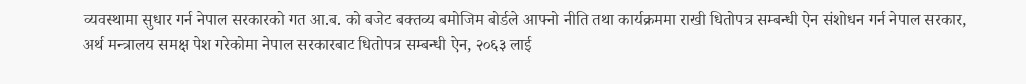व्यवस्थामा सुधार गर्न नेपाल सरकारको गत आ.ब. को बजेट बक्तव्य बमोजिम बोर्डले आफ्नो नीति तथा कार्यक्रममा राखी धितोपत्र सम्बन्धी ऐन संशोधन गर्न नेपाल सरकार, अर्थ मन्त्रालय समक्ष पेश गरेकोमा नेपाल सरकारबाट धितोपत्र सम्बन्धी ऐन, २०६३ लाई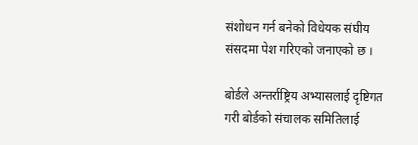संशोधन गर्न बनेको विधेयक संघीय संसदमा पेश गरिएको जनाएको छ ।

बोर्डले अन्तर्राष्ट्रिय अभ्यासलाई दृष्टिगत गरी बोर्डको संचालक समितिलाई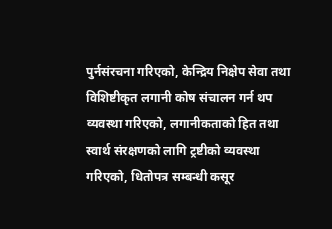पुर्नसंरचना गरिएको, केन्द्रिय निक्षेप सेवा तथा विशिष्टीकृत लगानी कोष संचालन गर्न थप व्यवस्था गरिएको, लगानीकताको हित तथा स्वार्थ संरक्षणको लागि ट्रष्टीको व्यवस्था गरिएको, धितोपत्र सम्बन्धी कसूर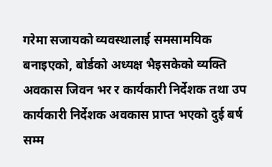गरेमा सजायको व्यवस्थालाई समसामयिक बनाइएको, बोर्डको अध्यक्ष भैइसकेको व्यक्ति अवकास जिवन भर र कार्यकारी निर्देशक तथा उप कार्यकारी निर्देशक अवकास प्राप्त भएको दुई बर्ष सम्म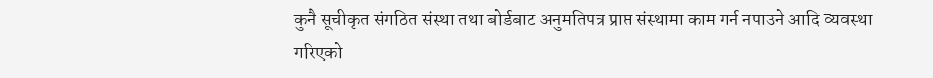कुनै सूचीकृत संगठित संस्था तथा बोर्डबाट अनुमतिपत्र प्राप्त संस्थामा काम गर्न नपाउने आदि व्यवस्था गरिएको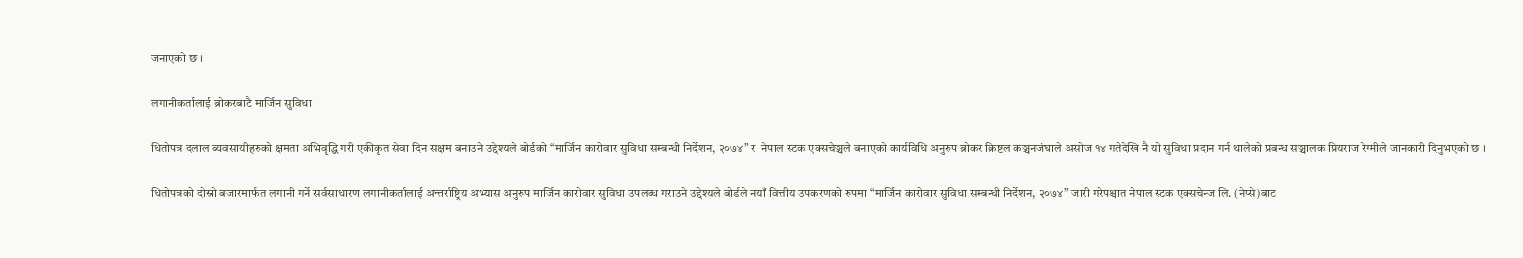जनाएको छ ।

लगानीकर्तालाई ब्रोकरबाटै मार्जिन सुविधा

धितोपत्र दलाल ब्यवसायीहरुको क्षमता अभिवृद्धि गरी एकीकृत सेवा दिन सक्षम बनाउने उद्देश्यले बोर्डको “मार्जिन कारोवार सुविधा सम्बन्धी निर्देशन, २०७४” र  नेपाल स्टक एक्सचेञ्चले बनाएको कार्यविधि अनुरुप ब्रोकर क्रिष्टल कञ्चनजंघाले असोज १४ गतेदेखि नै यो सुविधा प्रदान गर्न थालेको प्रबन्ध सञ्चालक प्रियराज रेग्मीले जानकारी दिनुभएको छ ।

धितोपत्रको दोस्रो बजारमार्फत लगानी गर्ने सर्वसाधारण लगानीकर्तालाई अन्तर्राष्ट्रिय अभ्यास अनुरुप मार्जिन कारोवार सुविधा उपलब्ध गराउने उद्देश्यले बोर्डले नयाँ वित्तीय उपकरणको रुपमा “मार्जिन कारोवार सुविधा सम्बन्धी निर्देशन, २०७४” जारी गरेपश्चात नेपाल स्टक एक्सचेन्ज लि. (नेप्से)बाट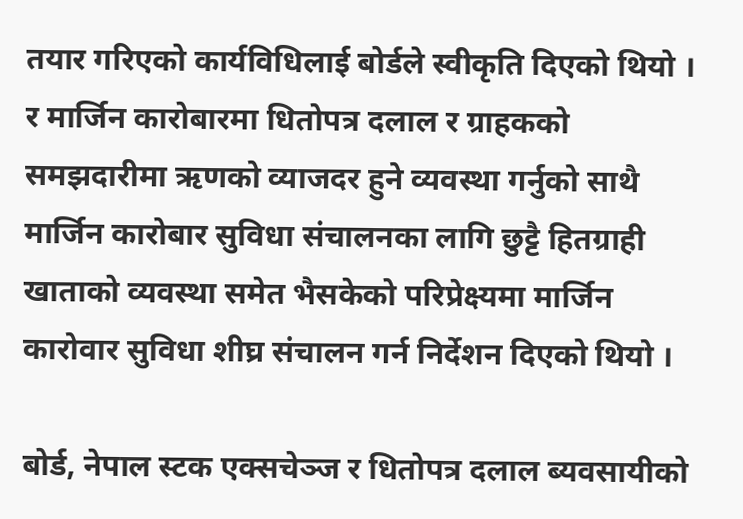तयार गरिएको कार्यविधिलाई बोर्डले स्वीकृति दिएको थियो । र मार्जिन कारोबारमा धितोपत्र दलाल र ग्राहकको समझदारीमा ऋणको व्याजदर हुने व्यवस्था गर्नुको साथै मार्जिन कारोबार सुविधा संचालनका लागि छुट्टै हितग्राही खाताको व्यवस्था समेत भैसकेको परिप्रेक्ष्यमा मार्जिन कारोवार सुविधा शीघ्र संचालन गर्न निर्देशन दिएको थियो ।

बोर्ड, नेपाल स्टक एक्सचेञ्ज र धितोपत्र दलाल ब्यवसायीको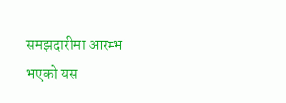समझदारीमा आरम्भ भएको यस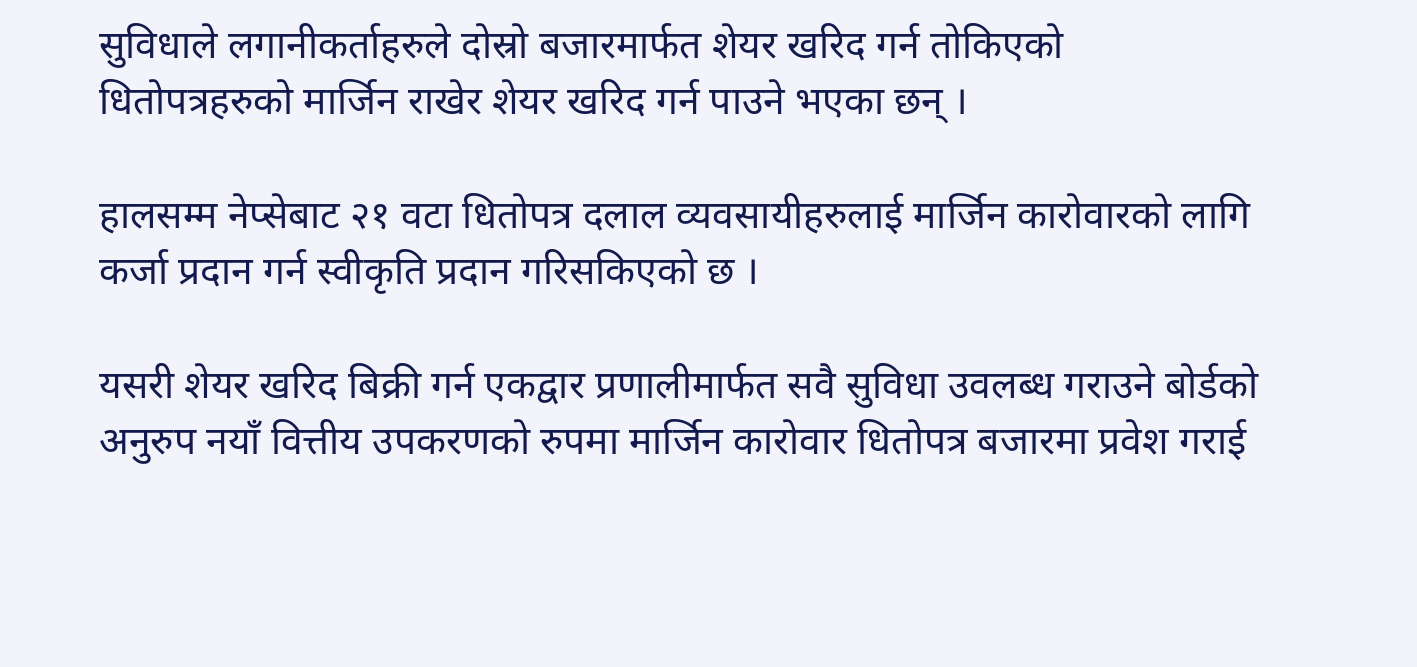सुविधाले लगानीकर्ताहरुले दोस्रो बजारमार्फत शेयर खरिद गर्न तोकिएको धितोपत्रहरुको मार्जिन राखेर शेयर खरिद गर्न पाउने भएका छन् ।

हालसम्म नेप्सेबाट २१ वटा धितोपत्र दलाल व्यवसायीहरुलाई मार्जिन कारोवारको लागि कर्जा प्रदान गर्न स्वीकृति प्रदान गरिसकिएको छ ।

यसरी शेयर खरिद बिक्री गर्न एकद्वार प्रणालीमार्फत सवै सुविधा उवलब्ध गराउने बोर्डको अनुरुप नयाँ वित्तीय उपकरणको रुपमा मार्जिन कारोवार धितोपत्र बजारमा प्रवेश गराई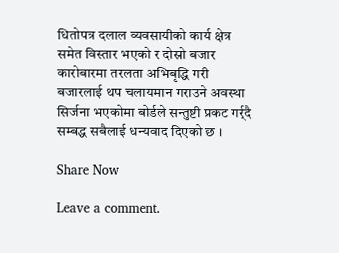धितोपत्र दलाल व्यवसायीको कार्य क्षेत्र समेत विस्तार भएको र दोस्रो बजार कारोबारमा तरलता अभिबृद्धि गरी बजारलाई थप चलायमान गराउने अवस्था सिर्जना भएकोमा बोर्डले सन्तुष्टी प्रकट गर्र्दै सम्बद्ध सबैलाई धन्यवाद दिएको छ ।

Share Now

Leave a comment.